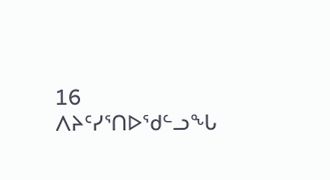16 ᐱᔨᑦᓯᕐᑎᐅᖁᓪᓗᖓ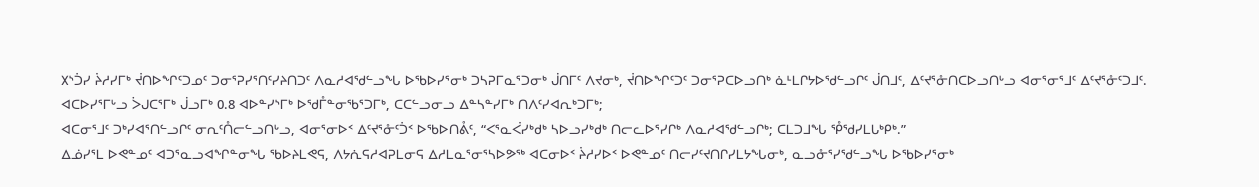᙭ᔅᑑᓯ ᔩᓱᓯᒥᒃ ᔫᑎᐅᖏᑦᑐᓄᑦ ᑐᓂᕐᕈᓯᕐᑎᑦᓯᔨᑎᑐᑦ ᐱᓇᓱᐊᖁᓪᓗᖓ ᐅᖃᐅᓯᕐᓂᒃ ᑐᓴᕈᒥᓇᕐᑐᓂᒃ ᒎᑎᒥᑦ ᐱᔪᓂᒃ, ᔫᑎᐅᖏᑦᑐᑦ ᑐᓂᕐᕈᑕᐅᓗᑎᒃ ᓈᒻᒪᒋᔭᐅᖁᓪᓗᒋᑦ ᒎᑎᒧᑦ, ᐃᑦᔪᕐᓁᑎᑕᐅᓗᑎᒡᓗ ᐊᓂᕐᓂᕐᒧᑦ ᐃᑦᔪᕐᓁᑦᑐᒧᑦ.
ᐊᑕᐅᓯᕐᒥᒡᓗ ᐴᒍᑕᕐᒥᒃ ᒎᓗᒥᒃ 0.8 ᐊᐅᓐᓯᔅᒥᒃ ᐅᖁᒤᓐᓂᖃᕐᑐᒥᒃ, ᑕᑕᓪᓗᓂᓗ ᐃᓐᓴᓐᓯᒥᒃ ᑎᐱᑦᓯᐊᕆᒃᑐᒥᒃ;
ᐊᑕᓂᕐᒧᑦ ᑐᒃᓯᐊᕐᑎᓪᓗᒋᑦ ᓂᕆᑦᑍᓕᓪᓗᑎᒡᓗ, ᐊᓂᕐᓂᐅᑉ ᐃᑦᔪᕐᓁᑦᑑᑉ ᐅᖃᐅᑎᕔᑦ, “ᐸᕐᓇᐹᓯᒃᑯᒃ ᓴᐅᓗᓯᒃᑯᒃ ᑎᓕᓚᐅᕐᓯᒋᒃ ᐱᓇᓱᐊᖁᓪᓗᒋᒃ; ᑕᒪᑐᒧᖓ ᕾᖁᓯᒪᒐᒃᑭᒃ.”
ᐃᓅᓯᕐᒪ ᐅᕙᓐᓄᑦ ᐊᑐᕐᓇᓗᐊᖏᓐᓂᖓ ᖃᐅᔨᒪᕙᕋ, ᐱᔭᕇᕋᓱᐊᕈᒪᓂᕋ ᐃᓱᒪᓇᕐᓂᕐᓴᐅᕗᖅ ᐊᑕᓂᐅᑉ ᔩᓱᓯᐅᑉ ᐅᕙᓐᓄᑦ ᑎᓕᓯᑦᔪᑎᒋᓯᒪᔭᖓᓂᒃ, ᓇᓗᓁᕐᓯᖁᓪᓗᖓ ᐅᖃᐅᓯᕐᓂᒃ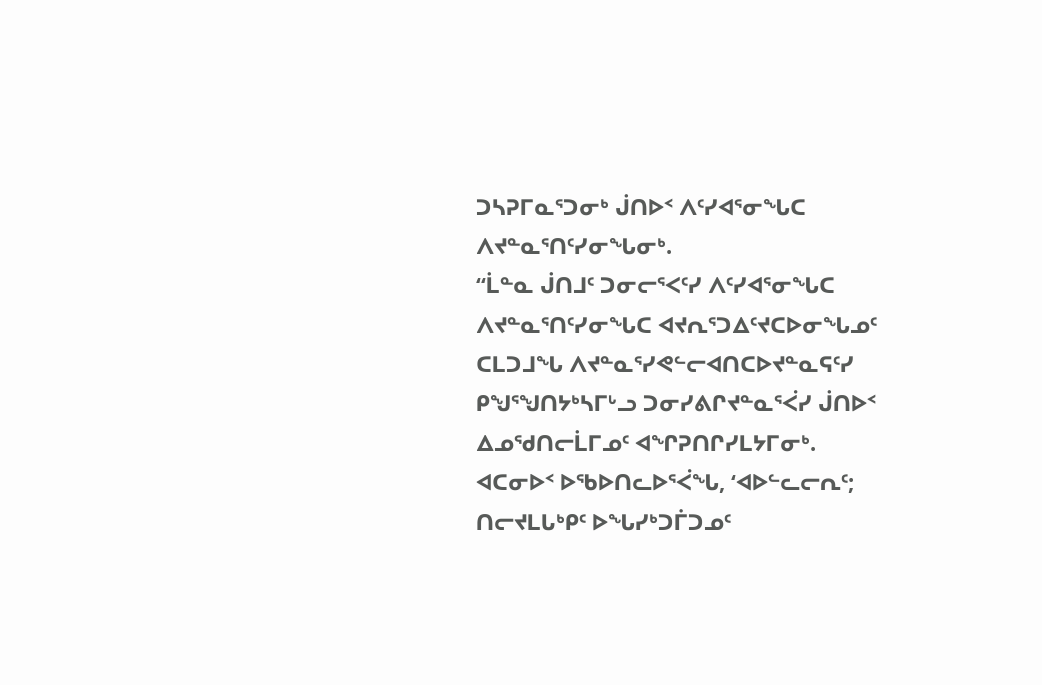ᑐᓴᕈᒥᓇᕐᑐᓂᒃ ᒎᑎᐅᑉ ᐱᑦᓯᐊᕐᓂᖓᑕ ᐱᔪᓐᓇᕐᑎᑦᓯᓂᖓᓂᒃ.
“ᒫᓐᓇ ᒎᑎᒧᑦ ᑐᓂᓕᕐᐸᑦᓯ ᐱᑦᓯᐊᕐᓂᖓᑕ ᐱᔪᓐᓇᕐᑎᑦᓯᓂᖓᑕ ᐊᔪᕆᕐᑐᐃᑦᔪᑕᐅᓂᖓᓄᑦ ᑕᒪᑐᒧᖓ ᐱᔪᓐᓇᕐᓯᕙᓪᓕᐊᑎᑕᐅᔪᓐᓇᕋᑦᓯ ᑭᖑᕐᖑᑎᔭᒃᓴᒥᒡᓗ ᑐᓂᓯᕕᒋᔪᓐᓇᕐᐹᓯ ᒎᑎᐅᑉ ᐃᓄᖁᑎᓕᒫᒥᓄᑦ ᐊᖏᕈᑎᒋᓯᒪᔭᒥᓂᒃ.
ᐊᑕᓂᐅᑉ ᐅᖃᐅᑎᓚᐅᕐᐹᖓ, ‘ᐊᐅᓪᓚᓕᕆᑦ; ᑎᓕᔪᒪᒐᒃᑭᑦ ᐅᖓᓯᒃᑐᒦᑐᓄᑦ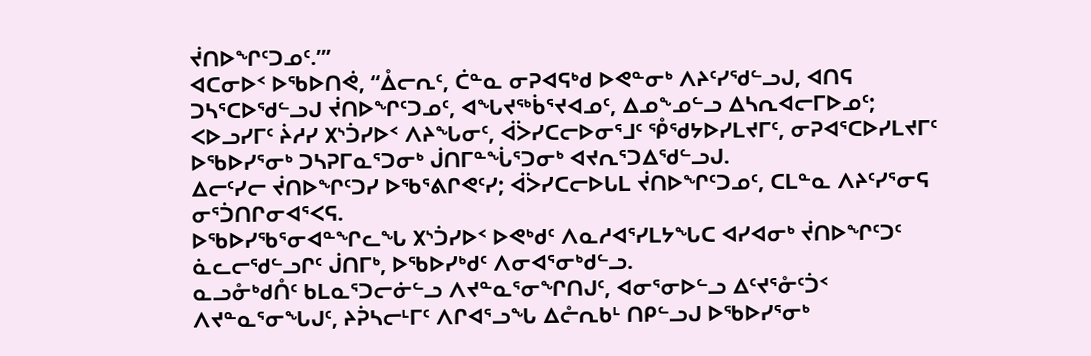ᔫᑎᐅᖏᑦᑐᓄᑦ.’”
ᐊᑕᓂᐅᑉ ᐅᖃᐅᑎᕚ, “ᐂᓕᕆᑦ, ᑖᓐᓇ ᓂᕈᐊᕋᒃᑯ ᐅᕙᓐᓂᒃ ᐱᔨᑦᓯᖁᓪᓗᒍ, ᐊᑎᕋ ᑐᓴᕐᑕᐅᖁᓪᓗᒍ ᔫᑎᐅᖏᑦᑐᓄᑦ, ᐊᖓᔪᖅᑳᕐᔪᐊᓄᑦ, ᐃᓄᖕᓄᓪᓗ ᐃᓴᕆᐊᓕᒥᐅᓄᑦ;
ᐸᐅᓗᓯᒥᑦ ᔩᓱᓯ ᙭ᔅᑑᓯᐅᑉ ᐱᔨᖓᓂᑦ, ᐋᐴᓯᑕᓕᐅᓂᕐᒧᑦ ᕾᖁᔭᐅᓯᒪᔪᒥᑦ, ᓂᕈᐊᕐᑕᐅᓯᒪᔪᒥᑦ ᐅᖃᐅᓯᕐᓂᒃ ᑐᓴᕈᒥᓇᕐᑐᓂᒃ ᒎᑎᒥᓐᖔᕐᑐᓂᒃ ᐊᔪᕆᕐᑐᐃᖁᓪᓗᒍ.
ᐃᓕᑦᓯᓕ ᔫᑎᐅᖏᑦᑐᓯ ᐅᖃᕐᕕᒋᕙᑦᓯ; ᐋᐴᓯᑕᓕᐅᒐᒪ ᔫᑎᐅᖏᑦᑐᓄᑦ, ᑕᒪᓐᓇ ᐱᔨᑦᓯᕐᓂᕋ ᓂᕐᑑᑎᒋᓂᐊᕐᐸᕋ.
ᐅᖃᐅᓯᖃᕐᓂᐊᓐᖏᓚᖓ ᙭ᔅᑑᓯᐅᑉ ᐅᕙᒃᑯᑦ ᐱᓇᓱᐊᕐᓯᒪᔭᖓᑕ ᐊᓯᐊᓂᒃ ᔫᑎᐅᖏᑦᑐᑦ ᓈᓚᓕᖁᓪᓗᒋᑦ ᒎᑎᒥᒃ, ᐅᖃᐅᓯᒃᑯᑦ ᐱᓂᐊᕐᓂᒃᑯᓪᓗ.
ᓇᓗᓁᒃᑯᑍᑦ ᑲᒪᓇᕐᑐᓕᓃᓪᓗ ᐱᔪᓐᓇᕐᓂᖏᑎᒍᑦ, ᐊᓂᕐᓂᐅᓪᓗ ᐃᑦᔪᕐᓁᑦᑑᑉ ᐱᔪᓐᓇᕐᓂᖓᒍᑦ, ᔨᕉᓴᓕᒻᒥᑦ ᐱᒋᐊᕐᓗᖓ ᐃᓔᕆᑲᒻ ᑎᑭᓪᓗᒍ ᐅᖃᐅᓯᕐᓂᒃ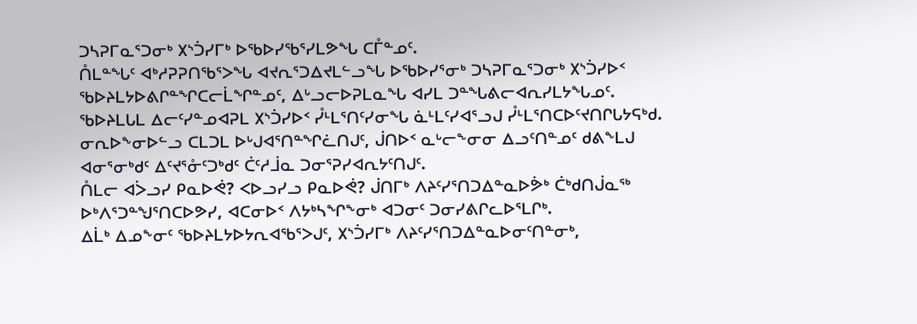ᑐᓴᕈᒥᓇᕐᑐᓂᒃ ᙭ᔅᑑᓯᒥᒃ ᐅᖃᐅᓯᖃᕐᓯᒪᕗᖓ ᑕᒤᓐᓄᑦ.
ᑍᒪᓐᖓᑦ ᐊᒃᓱᕈᕈᑎᖃᕐᐳᖓ ᐊᔪᕆᕐᑐᐃᔪᒪᓪᓗᖓ ᐅᖃᐅᓯᕐᓂᒃ ᑐᓴᕈᒥᓇᕐᑐᓂᒃ ᙭ᔅᑑᓯᐅᑉ ᖃᐅᔨᒪᔭᐅᕕᒋᓐᖏᑕᓕᒫᖏᓐᓄᑦ, ᐃᒡᓗᓕᐅᕈᒪᓇᖓ ᐊᓯᒪ ᑐᓐᖓᕕᓕᐊᕆᓯᒪᔭᖓᓄᑦ.
ᖃᐅᔨᒪᒐᒪ ᐃᓕᑦᓯᓐᓄᐊᕈᒪ ᙭ᔅᑑᓯᐅᑉ ᓮᒻᒪᕐᑎᑦᓯᓂᖓ ᓈᒻᒪᑦᓯᐊᕐᓗᒍ ᓮᒻᒪᕐᑎᑕᐅᑦᔪᑎᒋᒐᔭᕋᒃᑯ.
ᓂᕆᐅᖕᓂᐅᓪᓗ ᑕᒪᑐᒪ ᐅᒡᒍᐊᕐᑎᓐᖏᓛᑎᒍᑦ, ᒎᑎᐅᑉ ᓇᒡᓕᖕᓂᓂ ᐃᓗᑦᑎᓐᓄᑦ ᑯᕕᖕᒪᒍ ᐊᓂᕐᓂᒃᑯᑦ ᐃᑦᔪᕐᓁᑦᑐᒃᑯᑦ ᑖᑦᓱᒨᓇ ᑐᓂᕐᕈᓯᐊᕆᔭᑦᑎᒍᑦ.
ᑍᒪᓕ ᐊᐴᓗᓯ ᑭᓇᐅᕚ? ᐸᐅᓗᓯᓗ ᑭᓇᐅᕚ? ᒎᑎᒥᒃ ᐱᔨᑦᓯᕐᑎᑐᐃᓐᓇᐅᕘᒃ ᑖᒃᑯᑎᒎᓇᖅ ᐅᒃᐱᕐᑐᓐᖑᕐᑎᑕᐅᕗᓯ, ᐊᑕᓂᐅᑉ ᐱᔭᒃᓴᖏᖕᓂᒃ ᐊᑐᓂᑦ ᑐᓂᓯᕕᒋᓚᐅᕐᒪᒋᒃ.
ᐃᒫᒃ ᐃᓄᖕᓂᑦ ᖃᐅᔨᒪᔭᐅᔭᕆᐊᖃᕐᐳᒍᑦ, ᙭ᔅᑑᓯᒥᒃ ᐱᔨᑦᓯᕐᑎᑐᐃᓐᓇᐅᓂᑦᑎᓐᓂᒃ,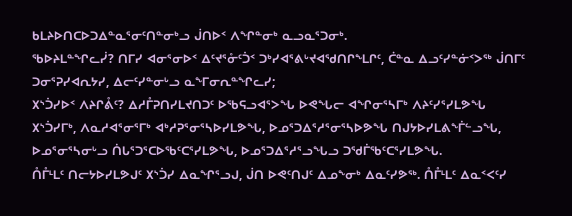ᑲᒪᔨᐅᑎᑕᐅᑐᐃᓐᓇᕐᓂᑦᑎᓐᓂᒃᓗ ᒎᑎᐅᑉ ᐱᖏᓐᓂᒃ ᓇᓗᓇᕐᑐᓂᒃ.
ᖃᐅᔨᒪᓐᖏᓚᓰ? ᑎᒥᓯ ᐊᓂᕐᓂᐅᑉ ᐃᑦᔪᕐᓁᑦᑑᑉ ᑐᒃᓯᐊᕐᕕᒡᔪᐊᖁᑎᒋᖕᒪᒋᑦ, ᑖᓐᓇ ᐃᓗᑦᓯᓐᓃᑉᐳᖅ ᒎᑎᒥᑦ ᑐᓂᕐᕈᓯᐊᕆᔭᓯ, ᐃᓕᑦᓯᓐᓂᒡᓗ ᓇᖕᒥᓂᕆᓐᖏᓚᓯ;
᙭ᔅᑑᓯᐅᑉ ᐱᔨᒋᕔᑦ? ᐃᓱᒤᕈᑎᓯᒪᔪᑎᑐᑦ ᐅᖃᕋᓗᐊᕐᐳᖓ ᐅᕙᖓᓕ ᐊᖏᓂᕐᓴᒥᒃ ᐱᔨᑦᓯᕐᓯᒪᕗᖓ ᙭ᔅᑑᓯᒥᒃ, ᐱᓇᓱᐊᕐᓂᕐᒥᒃ ᐊᒃᓱᕈᕐᓂᕐᓴᐅᓯᒪᕗᖓ, ᐅᓄᕐᑐᐃᕐᓱᕐᓂᕐᓴᐅᕗᖓ ᑎᒍᔭᐅᓯᒪᕕᖕᒦᓪᓗᖓ, ᐅᓄᕐᓂᕐᓴᓂᒡᓗ ᑏᒐᕐᑐᕐᑕᐅᖃᑦᑕᕐᓯᒪᕗᖓ, ᐅᓄᕐᑐᐃᕐᓱᕐᓗᖓᓗ ᑐᖁᒦᖃᑦᑕᕐᓯᒪᕗᖓ.
ᑍᒤᒻᒪᑦ ᑎᓕᔭᐅᓯᒪᕗᒍᑦ ᙭ᔅᑑᓯ ᐃᓇᖏᕐᓗᒍ, ᒎᑎ ᐅᕙᑦᑎᒍᑦ ᐃᓄᖕᓂᒃ ᐃᓇᑦᓯᕗᖅ. ᑍᒤᒻᒪᑦ ᐃᓇᑉᐸᑦᓯ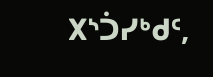᙭ᔅᑑᓯᒃᑯᑦ,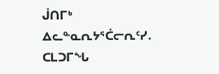ᒎᑎᒥᒃ ᐃᓚᓐᓇᕆᔭᕐᑖᓕᕆᑦᓯ.
ᑕᒪᑐᒥᖓ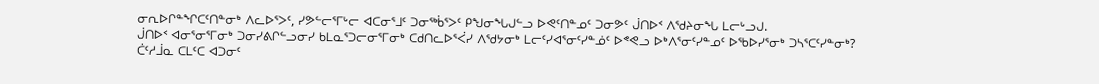ᓂᕆᐅᒋᓐᖏᑕᑦᑎᓐᓂᒃ ᐱᓚᐅᕐᐳᑦ, ᓯᕗᓪᓕᕐᒥᒡᓕ ᐊᑕᓂᕐᒧᑦ ᑐᓂᖅᑳᕐᐳᑦ ᑭᖑᓂᖓᒍᓪᓗ ᐅᕙᑦᑎᓐᓄᑦ ᑐᓂᕗᑦ ᒎᑎᐅᑉ ᐱᖁᔨᓂᖓ ᒪᓕᒡᓗᒍ.
ᒎᑎᐅᑉ ᐊᓂᕐᓂᕐᒥᓂᒃ ᑐᓂᓯᕕᒋᓪᓗᓂᓯ ᑲᒪᓇᕐᑐᓕᓂᕐᒥᓂᒃ ᑕᑯᑎᓚᐅᕐᐹᓯ ᐱᖁᔭᓂᒃ ᒪᓕᑦᓯᐊᕐᓂᑦᓯᓐᓅᑦ ᐅᕝᕙᓗ ᐅᒃᐱᕐᓂᑦᓯᓐᓄᑦ ᐅᖃᐅᓯᕐᓂᒃ ᑐᓴᕐᑕᑦᓯᓐᓂᒃ?
ᑖᑦᓱᒨᓇ ᑕᒪᑦᑕ ᐊᑐᓂᑦ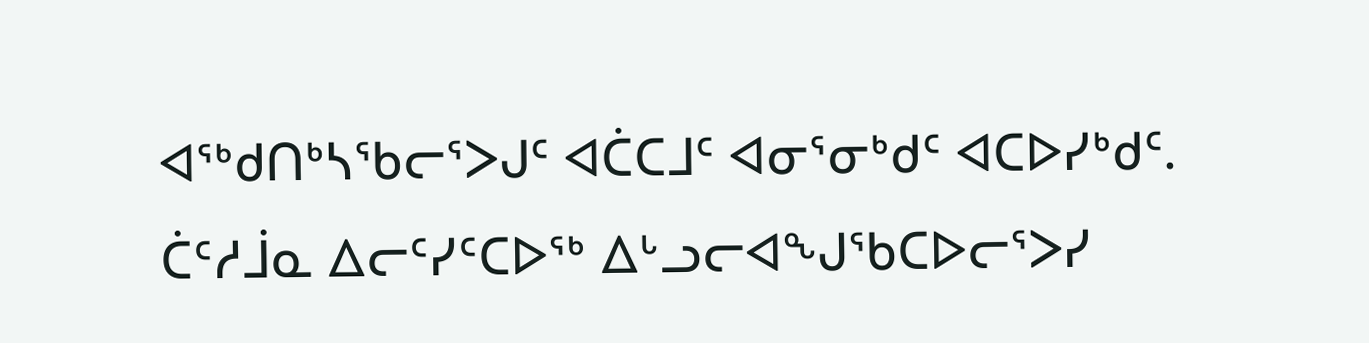ᐊᖅᑯᑎᒃᓴᖃᓕᕐᐳᒍᑦ ᐊᑖᑕᒧᑦ ᐊᓂᕐᓂᒃᑯᑦ ᐊᑕᐅᓯᒃᑯᑦ.
ᑖᑦᓱᒨᓇ ᐃᓕᑦᓯᑦᑕᐅᖅ ᐃᒡᓗᓕᐊᖑᖃᑕᐅᓕᕐᐳᓯ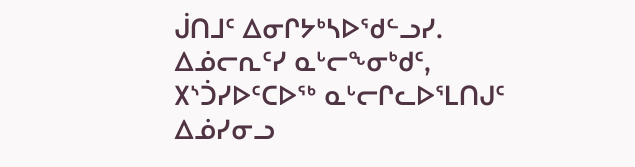ᒎᑎᒧᑦ ᐃᓂᒋᔭᒃᓴᐅᖁᓪᓗᓯ.
ᐃᓅᓕᕆᑦᓯ ᓇᒡᓕᖕᓂᒃᑯᑦ, ᙭ᔅᑑᓯᐅᑦᑕᐅᖅ ᓇᒡᓕᒋᓚᐅᕐᒪᑎᒍᑦ ᐃᓅᓯᓂᓗ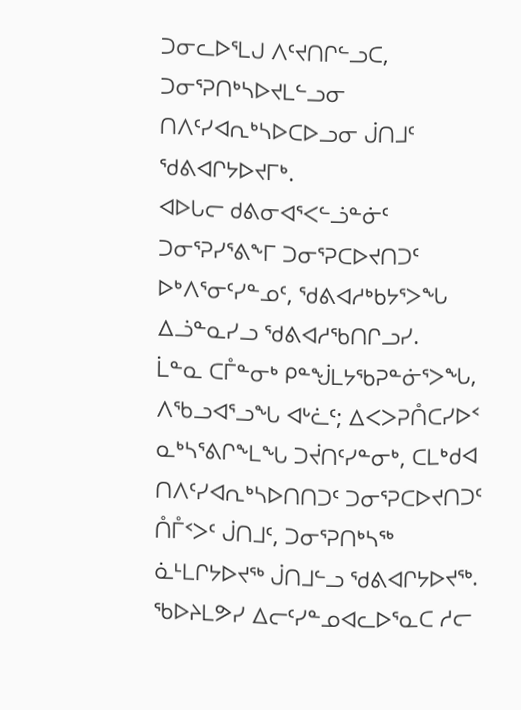ᑐᓂᓚᐅᕐᒪᒍ ᐱᑦᔪᑎᒋᓪᓗᑕ, ᑐᓂᕐᕈᑎᒃᓴᐅᔪᒪᓪᓗᓂ ᑎᐱᑦᓯᐊᕆᒃᓴᐅᑕᐅᓗᓂ ᒎᑎᒧᑦ ᖁᕕᐊᒋᔭᐅᔪᒥᒃ.
ᐊᐅᒐᓕ ᑯᕕᓂᐊᕐᐸᓪᓘᓐᓃᑦ ᑐᓂᕐᕈᓯᕐᕕᖕᒥ ᑐᓂᕐᕈᑕᐅᔪᑎᑐᑦ ᐅᒃᐱᕐᓂᑦᓯᓐᓄᑦ, ᖁᕕᐊᓱᒃᑲᔭᕐᐳᖓ ᐃᓘᓐᓇᓯᓗ ᖁᕕᐊᓱᖃᑎᒋᓗᓯ.
ᒫᓐᓇ ᑕᒤᓐᓂᒃ ᑭᓐᖒᒪᔭᖃᕈᓐᓃᕐᐳᖓ, ᐱᖃᓗᐊᕐᓗᖓ ᐊᒡᓛᑦ; ᐃᐸᐳᕈᑍᑕᓯᐅᑉ ᓇᒃᓴᕐᕕᒋᖕᒪᖓ ᑐᔫᑎᑦᓯᓐᓂᒃ, ᑕᒪᒃᑯᐊ ᑎᐱᑦᓯᐊᕆᒃᓴᐅᑎᑎᑐᑦ ᑐᓂᕐᕈᑕᐅᔪᑎᑐᑦ ᑍᒤᑉᐳᑦ ᒎᑎᒧᑦ, ᑐᓂᕐᕈᑎᒃᓴᖅ ᓈᒻᒪᒋᔭᐅᔪᖅ ᒎᑎᒧᓪᓗ ᖁᕕᐊᒋᔭᐅᔪᖅ.
ᖃᐅᔨᒪᕗᓯ ᐃᓕᑦᓯᓐᓄᐊᓚᐅᕐᓇᑕ ᓱᓕ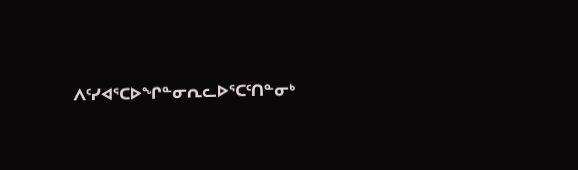ᐱᑦᓯᐊᕐᑕᐅᖏᓐᓂᕆᓚᐅᕐᑕᑦᑎᓐᓂᒃ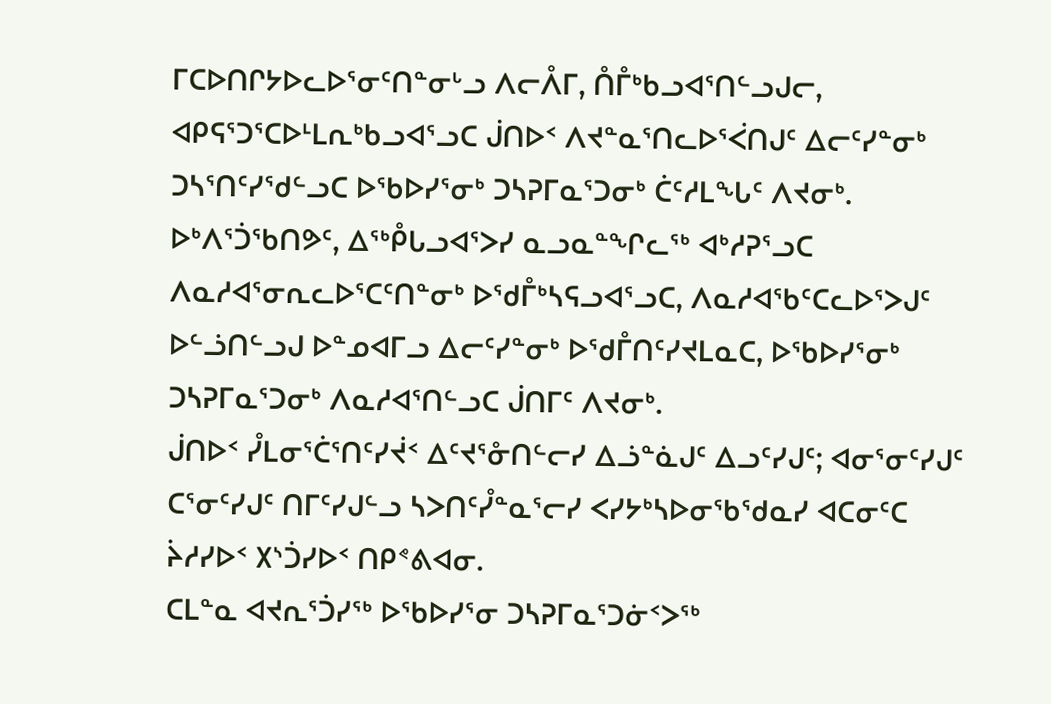ᒥᑕᐅᑎᒋᔭᐅᓚᐅᕐᓂᑦᑎᓐᓂᒡᓗ ᐱᓕᐰᒥ, ᑍᒤᒃᑲᓗᐊᕐᑎᓪᓗᒍᓕ, ᐊᑭᕋᕐᑐᕐᑕᐅᒻᒪᕆᒃᑲᓗᐊᕐᓗᑕ ᒎᑎᐅᑉ ᐱᔪᓐᓇᕐᑎᓚᐅᕐᐹᑎᒍᑦ ᐃᓕᑦᓯᓐᓂᒃ ᑐᓴᕐᑎᑦᓯᖁᓪᓗᑕ ᐅᖃᐅᓯᕐᓂᒃ ᑐᓴᕈᒥᓇᕐᑐᓂᒃ ᑖᑦᓱᒪᖓᑦ ᐱᔪᓂᒃ.
ᐅᒃᐱᕐᑑᖃᑎᕗᑦ, ᐃᖅᑬᒐᓗᐊᕐᐳᓯ ᓇᓗᓇᓐᖏᓚᖅ ᐊᒃᓱᕈᕐᓗᑕ ᐱᓇᓱᐊᕐᓂᕆᓚᐅᕐᑕᑦᑎᓐᓂᒃ ᐅᖁᒤᒃᓴᕋᓗᐊᕐᓗᑕ, ᐱᓇᓱᐊᖃᑦᑕᓚᐅᕐᐳᒍᑦ ᐅᓪᓘᑎᓪᓗᒍ ᐅᓐᓄᐊᒥᓗ ᐃᓕᑦᓯᓐᓂᒃ ᐅᖁᒤᑎᑦᓯᔪᒪᓇᑕ, ᐅᖃᐅᓯᕐᓂᒃ ᑐᓴᕈᒥᓇᕐᑐᓂᒃ ᐱᓇᓱᐊᕐᑎᓪᓗᑕ ᒎᑎᒥᑦ ᐱᔪᓂᒃ.
ᒎᑎᐅᑉ ᓮᒪᓂᕐᑖᕐᑎᑦᓯᔫᑉ ᐃᑦᔪᕐᓁᑎᓪᓕᓯ ᐃᓘᓐᓈᒍᑦ ᐃᓗᑦᓯᒍᑦ; ᐊᓂᕐᓂᑦᓯᒍᑦ ᑕᕐᓂᑦᓯᒍᑦ ᑎᒥᑦᓯᒍᓪᓗ ᓴᐳᑎᑦᓮᓐᓇᕐᓕᓯ ᐸᓯᔭᒃᓴᐅᓂᖃᖁᓇᓯ ᐊᑕᓂᑦᑕ ᔩᓱᓯᐅᑉ ᙭ᔅᑑᓯᐅᑉ ᑎᑭᕝᕕᐊᓂ.
ᑕᒪᓐᓇ ᐊᔪᕆᕐᑑᓯᖅ ᐅᖃᐅᓯᕐᓂ ᑐᓴᕈᒥᓇᕐᑐᓃᑉᐳᖅ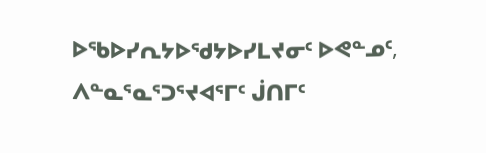ᐅᖃᐅᓯᕆᔭᐅᖁᔭᐅᓯᒪᔪᓂᑦ ᐅᕙᓐᓄᑦ, ᐱᓐᓇᕐᓇᕐᑐᕐᔪᐊᕐᒥᑦ ᒎᑎᒥᑦ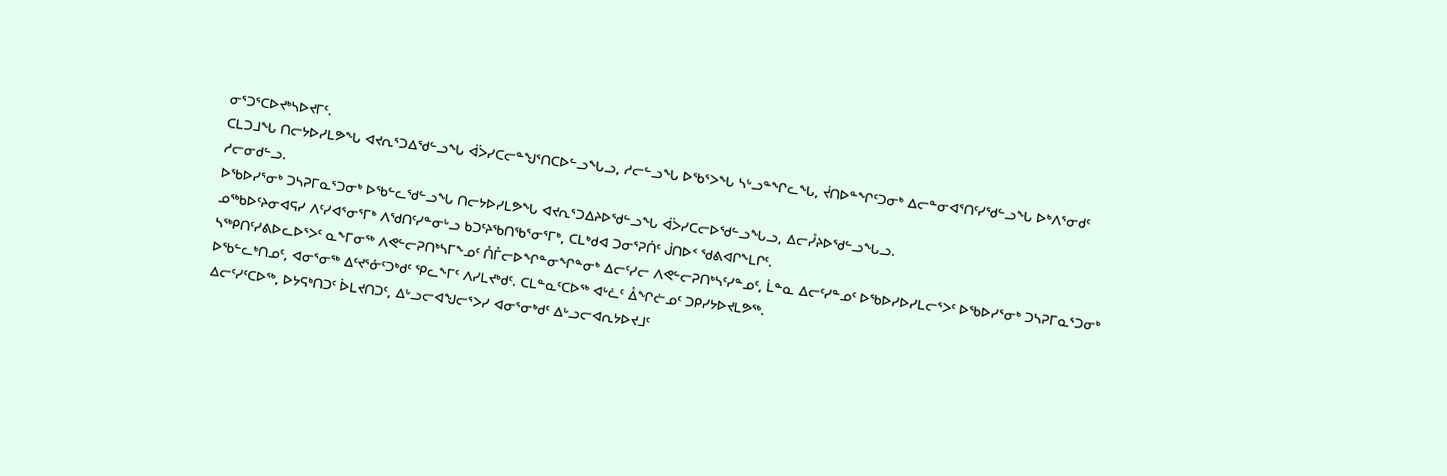ᓂᕐᑐᕐᑕᐅᔪᒃᓴᐅᔪᒥᑦ.
ᑕᒪᑐᒧᖓ ᑎᓕᔭᐅᓯᒪᕗᖓ ᐊᔪᕆᕐᑐᐃᖁᓪᓗᖓ ᐋᐴᓯᑕᓕᓐᖑᕐᑎᑕᐅᓪᓗᖓᓗ, ᓱᓕᓪᓗᖓ ᐅᖃᕐᐳᖓ ᓴᒡᓗᓐᖏᓚᖓ, ᔫᑎᐅᓐᖏᑦᑐᓂᒃ ᐃᓕᓐᓂᐊᕐᑎᑦᓯᖁᓪᓗᖓ ᐅᒃᐱᕐᓂᑯᑦ ᓱᓕᓂᑯᓪᓗ.
ᐅᖃᐅᓯᕐᓂᒃ ᑐᓴᕈᒥᓇᕐᑐᓂᒃ ᐅᖃᓪᓚᖁᓪᓗᖓ ᑎᓕᔭᐅᓯᒪᕗᖓ ᐊᔪᕆᕐᑐᐃᔨᐅᖁᓪᓗᖓ ᐋᐴᓯᑕᓕᐅᖁᓪᓗᖓᓗ, ᐃᓕᓮᔨᐅᖁᓪᓗᖓᓗ.
ᓄᖅᑲᐅᑦᔨᓂᐊᕋᓯ ᐱᑦᓯᐊᕐᓂᕐᒥᒃ ᐱᖁᑎᑦᓯᓐᓂᒡᓗ ᑲᑐᑦᔨᖃᑎᖃᕐᓂᕐᒥᒃ, ᑕᒪᒃᑯᐊ ᑐᓂᕐᕈᑏᑦ ᒎᑎᐅᑉ ᖁᕕᐊᒋᖕᒪᒋᑦ.
ᓴᖅᑭᑎᑦᓯᕕᐅᓚᐅᕐᐳᑦ ᓇᖕᒥᓂᖅ ᐱᕙᓪᓕᕈᑎᒃᓴᒥᖕᓄᑦ ᑍᒤᓕᐅᖏᓐᓂᖏᓐᓂᒃ ᐃᓕᑦᓯᓕ ᐱᕙᓪᓕᕈᑎᒃᓴᑦᓯᓐᓄᑦ, ᒫᓐᓇ ᐃᓕᑦᓯᓐᓄᑦ ᐅᖃᐅᓯᐅᓯᒪᓕᕐᐳᑦ ᐅᖃᐅᓯᕐᓂᒃ ᑐᓴᕈᒥᓇᕐᑐᓂᒃ ᐅᖃᓪᓚᒃᑎᓄᑦ, ᐊᓂᕐᓂᖅ ᐃᑦᔪᕐᓁᑦᑐᒃᑯᑦ ᕿᓚᖕᒥᑦ ᐱᓯᒪᔪᒃᑯᑦ. ᑕᒪᓐᓇᑦᑕᐅᖅ ᐊᒡᓛᑦ ᐂᖏᓖᓄᑦ ᑐᑭᓯᔭᐅᔪᒪᕗᖅ.
ᐃᓕᑦᓯᑦᑕᐅᖅ, ᐅᔭᕋᒃᑎᑐᑦ ᐆᒪᔪᑎᑐᑦ, ᐃᒡᓗᓕᐊᖑᓕᕐᐳᓯ ᐊᓂᕐᓂᒃᑯᑦ ᐃᒡᓗᓕᐊᕆᔭᐅᔪᒧᑦ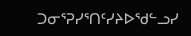ᑐᓂᕐᕈᓯᕐᑎᑦᓯᔨᐅᖁᓪᓗᓯ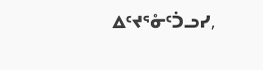ᐃᑦᔪᕐᓁᑦᑑᓗᓯ,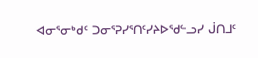ᐊᓂᕐᓂᒃᑯᑦ ᑐᓂᕐᕈᓯᕐᑎᑦᓯᔨᐅᖁᓪᓗᓯ ᒎᑎᒧᑦ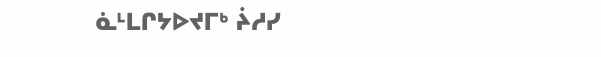ᓈᒻᒪᒋᔭᐅᔪᒥᒃ ᔩᓱᓯ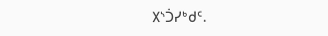᙭ᔅᑑᓯᒃᑯᑦ.